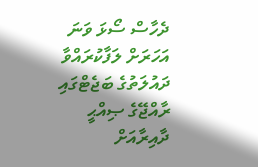ދެހާސް ސޯޅަ ވަނަ އަހަރަށް ލަފާކުރައްވާ ދައުލަތުގެ ބަޖެޓްގައި ރާއްޖޭގެ ޞިއްޙީ ދާއިރާއަށް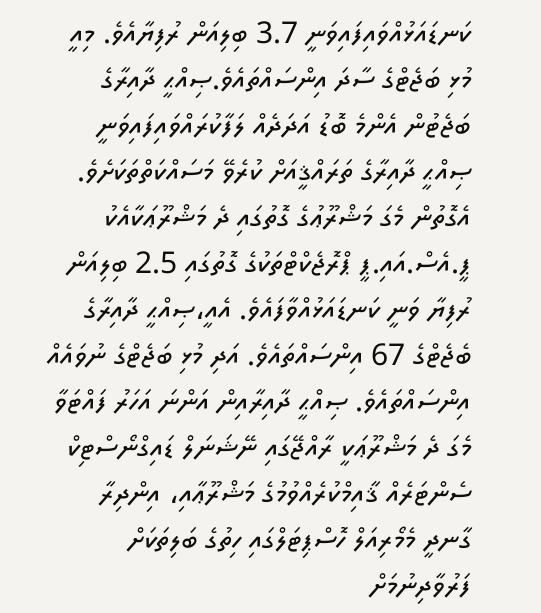ކަނޑައަޅުއްވައިފައިވަނީ 3.7 ބިލިއަން ރުފިޔާއެވެ. މިއީ މުޅި ބަޖެޓްގެ ސާދަ އިންސައްތައެވެ.ޞިއްޙީ ދާއިރާގެ ބަޖެޓުން އެންމެ ބޮޑު އަދަދެއް ލަފާކުރައްވައިފައިވަނީ ޞިއްޙީ ދާއިރާގެ ތަރައްޤީއަށް ކުރެވޭ މަސައްކަތްތަކަށެވެ. އެގޮތުން މެގަ މަޝްރޫޢުގެ ގޮތުގައި ދެ މަޝްރޫޢަކާއެކު ޕީ.އެސް.އައި.ޕީ ޕްރޮޖެކްޓްތަކުގެ ގޮތުގައި 2.5 ބިލިއަން ރުފިޔާ ވަނީ ކަނޑައަޅުއްވާފައެވެ. އެއީ،ޞިއްޙީ ދާއިރާގެ ބެޖެޓްގެ 67 އިންސައްތައެވެ. އަދި މުޅި ބަޖެޓްގެ ނުވައެއް އިންސައްތައެވެ. ޞިއްޙީ ދާއިރާއިން އަންނަ އަހަރު ފައްޓަވާ މެގަ ދެ މަޝްރޫޢަކީ ރާއްޖޭގައި ނޭޝަނަލް ޑައިގްނޯސްޓިކް ސެންޓަރެއް ޤާއިމްކުރެއްވުމުގެ މަޝްރޫޢާއި، އިންދިރާ ގާނދީ މެމޯރިއަލް ހޮސްޕިޓަލްގައި ހިތުގެ ބަލިތަކަށް ފަރުވާދިނުމަށް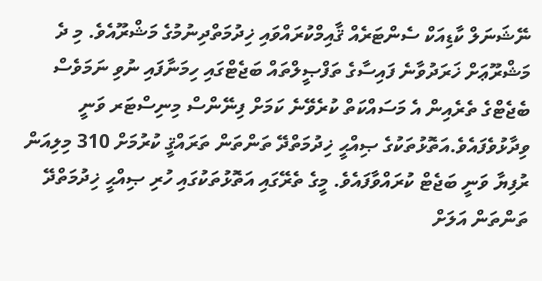ނޭޝަނަލް ކާޑިއަކް ސެންޓަރެއް ޤާއިމްކުރައްވައި ޚިދުމަތްދިނުމުގެ މަޝްރޫއެވެ. މި ދެ މަޝްރޫޢަށް ޚަރަދުވާނެ ފައިސާގެ ތަފްޞީލްތައް ބަޖެޓްގައި ހިމަނާފައި ނުވި ނަމަވެސް ބެޖެޓްގެ ތެރެއިން އެ މަސައްކަތް ކުރެވޭނެ ކަމަށް ފިނޭންސް މިނިސްޓަރ ވަނީ ވިދާޅުވެފައެވެ.އަތޮޅުތަކުގެ ޞިއްޙީ ޚިދުމަތްދޭ ތަންތަން ތަރައްޤީ ކުރުމަށް 310 މިލިއަން ރުފިޔާ ވަނީ ބަޖެޓް ކުރައްވާފައެވެ. މީގެ ތެރޭގައި އަތޮޅުތަކުގައި ހުރި ޞިއްޙީ ޚިދުމަތްދޭ ތަންތަން އަލަށް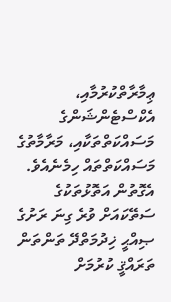ޢިމާރާތްކުރުމާއި، އެކްސްޓެންޝަންގެ މަސައްކަތްތަކާއި، މަރާމާތުގެ މަސައްކަތްތައް ހިމެނެއެވެ. އެގޮތުން އަތޮޅުތަކުގެ ސަތޭކައަށް ވުރެ ގިނަ ރަށުގެ ޞިއްޙީ ޚިދުމަތްދޭ ތަންތަން ތަރައްޤީ ކުރުމަށް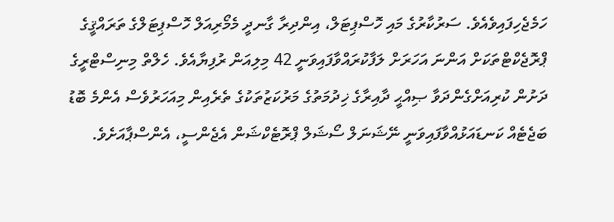ހަމެޖެހިފައިވެއެވެ. ސަރުކާރުގެ މައި ހޮސްޕިޓަލް، އިންދިރާ ގާނދީ މެމޯރިއަލް ހޮސްޕިޓަލްގެ ތަރައްޤީގެ ޕްރޮޖެކްޓްތަކަށް އަންނަ އަހަރަށް ލަފާކުރައްވާފައިވަނީ 42 މިލިއަން ރުފިޔާއެވެ. ހެލްތް މިނިސްޓްރީގެ ދަށުން ކުރިއަށްގެންދަވާ ޞިއްޙީ ދާއިރާގެ ޚިދުމަތުގެ މަރުކަޒުތަކުގެ ތެރެއިން މިއަހަރުވެސް އެންމެ ބޮޑު ބަޖެޓެއް ކަނޑައަޅުއްވާފައިވަނީ ނޭޝަނަލް ސޯޝަލް ޕްރޮޓެކްޝަން އެޖެންސީ، އެންސްޕާއަށެވެ.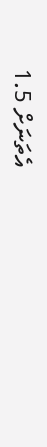އެތަނަށް 1.5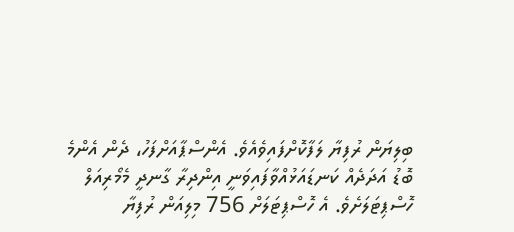ބިލިޔަން ރުފިޔާ ލަފާކޮށްފައިވެއެވެ. އެންސްޕާއަށްފަހު، ދެން އެންމެ ބޮޑު އަދަދެއް ކަނޑައަޅުއްވާފައިވަނީ އިންދިރާ ގާނދީ މެމޯރިއަލް ހޮސްޕިޓަލަށެވެ. އެ ހޮސްޕިޓަލަށް 756 މިލިއަން ރުފިޔާ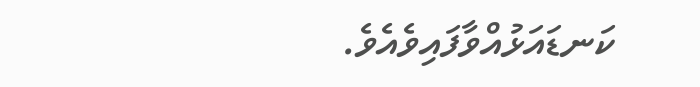ކަނޑައަޅުއްވާފައިވެއެވެ.